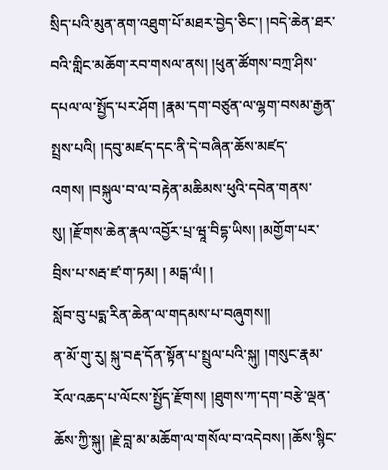སྲིད་པའི་མུན་ནག་འཐུག་པོ་མཐར་བྱེད་ཅིང་། །བདེ་ཆེན་ཐར་བའི་གླིང་མཆོག་རབ་གསལ་ནས། །ཕུན་ཚོགས་བཀྲ་ཤིས་དཔལ་ལ་སྤྱོད་པར་ཤོག །རྣམ་དག་བཙུན་ལ་ལྷག་བསམ་རྒྱན་སྤྲས་པའི། །དབུ་མཛད་དང་ནི་དེ་བཞིན་ཆོས་མཛད་འགས། །བསྐུལ་བ་ལ་བརྟེན་མཆིམས་ཕུའི་དབེན་གནས་སུ། །རྫོགས་ཆེན་རྣལ་འབྱོར་པྲ་ཝཱ་བིདྷ་ཡིས། །མགྱོག་པར་བྲིས་པ་སརྦ་ཛ་ག་ཏམ། ། མདྒ་ལཾ། །
སློབ་བུ་པདྨ་རིན་ཆེན་ལ་གདམས་པ་བཞུགས།།
ན་མོ་གུ་རུ། སྐུ་བརྡ་དོན་སྟོན་པ་སྤྲུལ་པའི་སྐུ། །གསུང་རྣམ་རོལ་འཆད་པ་ལོངས་སྤྱོད་རྫོགས། །ཐུགས་ཀ་དག་བརྩེ་ལྡན་ཆོས་ཀྱི་སྐུ། །རྗེ་བླ་མ་མཆོག་ལ་གསོལ་བ་འདེབས། །ཆོས་སྙིང་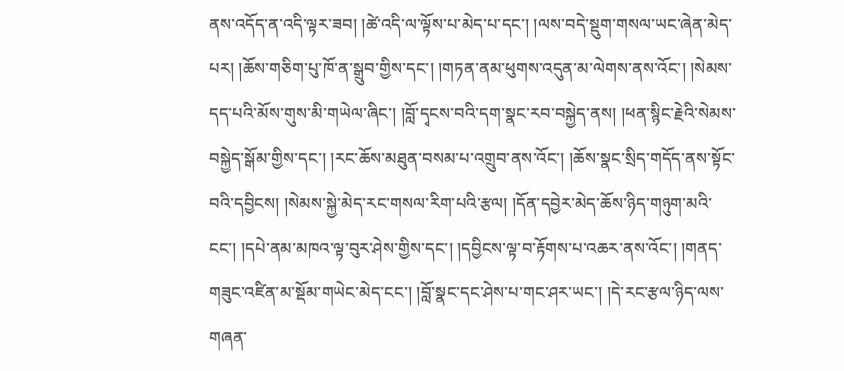ནས་འདོད་ན་འདི་ལྟར་ཟབ། །ཚེ་འདི་ལ་ལྟོས་པ་མེད་པ་དང་། །ལས་བདེ་སྡུག་གསལ་ཡང་ཞེན་མེད་པར། །ཆོས་གཅིག་པུ་ཁོ་ན་སྒྲུབ་གྱིས་དང་། །གཏན་ནམ་ཕུགས་འདུན་མ་ལེགས་ནས་འོང་། །སེམས་དད་པའི་མོས་གུས་མི་གཡེལ་ཞིང་། །བློ་དྭངས་བའི་དག་སྣང་རབ་བསྐྱེད་ནས། །ཕན་སྙིང་རྗེའི་སེམས་བསྐྱེད་སྒོམ་གྱིས་དང་། །རང་ཆོས་མཐུན་བསམ་པ་འགྲུབ་ནས་འོང་། །ཆོས་སྣང་སྲིད་གདོད་ནས་སྟོང་བའི་དབྱིངས། །སེམས་སྐྱེ་མེད་རང་གསལ་རིག་པའི་རྩལ། །དོན་དབྱེར་མེད་ཆོས་ཉིད་གཉུག་མའི་ངང་། །དཔེ་ནམ་མཁའ་ལྟ་བུར་ཤེས་གྱིས་དང་། །དབྱིངས་ལྟ་བ་རྟོགས་པ་འཆར་ནས་འོང་། །གནད་གཟུང་འཛིན་མ་སྡོམ་གཡེང་མེད་ངང་། །བློ་སྣང་དང་ཤེས་པ་གང་ཤར་ཡང་། །དེ་རང་རྩལ་ཉིད་ལས་གཞན་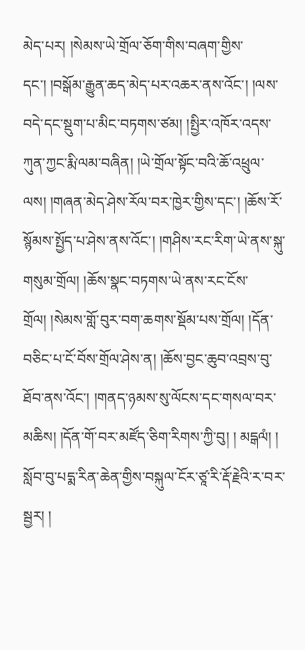མེད་པར། །སེམས་ཡེ་གྲོལ་ཅོག་གིས་བཞག་གྱིས་དང་། །བསྒོམ་རྒྱུན་ཆད་མེད་པར་འཆར་ནས་འོང་། །ལས་བདེ་དང་སྡུག་པ་མིང་བཏགས་ཙམ། །སྤྱིར་འཁོར་འདས་ཀུན་ཀྱང་རྨི་ལམ་བཞིན། །ཡེ་གྲོལ་སྟོང་བའི་ཆོ་འཕྲུལ་ལས། །གཞན་མེད་ཤེས་རོལ་བར་ཁྱེར་གྱིས་དང་། །ཆོས་རོ་སྙོམས་སྤྱོད་པ་ཤེས་ནས་འོང་། །གཤིས་རང་རིག་ཡེ་ནས་སྐུ་གསུམ་གྲོལ། །ཆོས་སྣང་བཏགས་ཡེ་ནས་རང་ངོས་གྲོལ། །སེམས་གློ་བུར་བག་ཆགས་སྡོམ་པས་གྲོལ། །དོན་བཅིང་པ་ངོ་བོས་གྲོལ་ཤེས་ན། །ཆོས་བྱང་ཆུབ་འབྲས་བུ་ཐོབ་ནས་འོང་། །གནད་ཉམས་སུ་ལོངས་དང་གསལ་བར་མཆིས། །དོན་གོ་བར་མཛོད་ཅིག་རིགས་ཀྱི་བུ། ། མདྒལཾ། །
སློབ་བུ་པདྨ་རིན་ཆེན་གྱིས་བསྐུལ་ངོར་ཙཱ་རི་རྡོ་རྗེའི་ར་བར་སྦྱར། །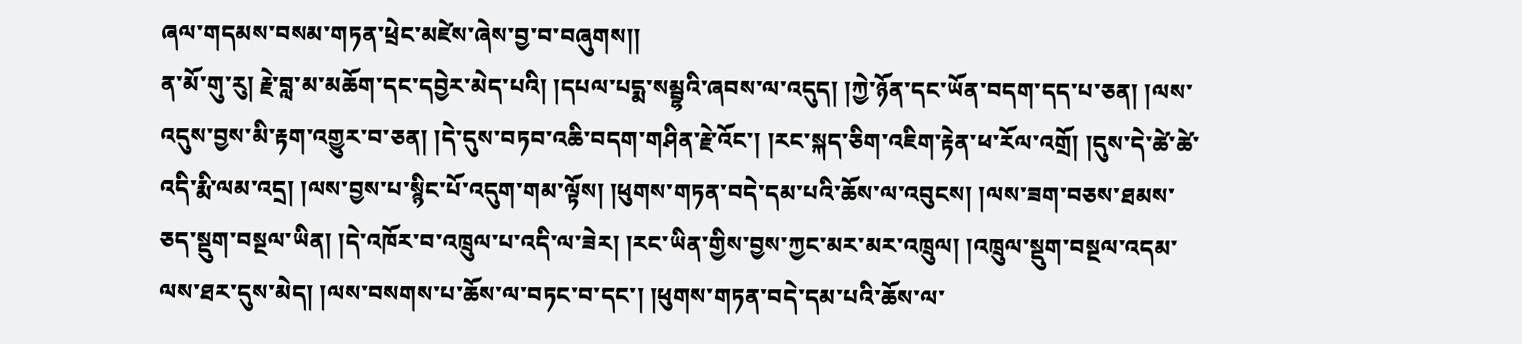ཞལ་གདམས་བསམ་གཏན་ཕྲེང་མཛེས་ཞེས་བྱ་བ་བཞུགས།།
ན་མོ་གུ་རུ། རྗེ་བླ་མ་མཆོག་དང་དབྱེར་མེད་པའི། །དཔལ་པདྨ་སམྦྷའི་ཞབས་ལ་འདུད། །ཀྱེ་ཉོན་དང་ཡོན་བདག་དད་པ་ཅན། །ལས་འདུས་བྱས་མི་རྟག་འགྱུར་བ་ཅན། །དེ་དུས་བཏབ་འཆི་བདག་གཤིན་རྗེ་འོང་། །རང་སྐད་ཅིག་འཇིག་རྟེན་ཕ་རོལ་འགྲོ། །དུས་དེ་ཚེ་ཚེ་འདི་རྨི་ལམ་འདྲ། །ལས་བྱས་པ་སྙིང་པོ་འདུག་གམ་ལྟོས། །ཕུགས་གཏན་བདེ་དམ་པའི་ཆོས་ལ་འབུངས། །ལས་ཟག་བཅས་ཐམས་ཅད་སྡུག་བསྔལ་ཡིན། །དེ་འཁོར་བ་འཁྲུལ་པ་འདི་ལ་ཟེར། །རང་ཡིན་གྱིས་བྱས་ཀྱང་མར་མར་འཁྲུལ། །འཁྲུལ་སྡུག་བསྔལ་འདམ་ལས་ཐར་དུས་མེད། །ལས་བསགས་པ་ཆོས་ལ་བཏང་བ་དང་། །ཕུགས་གཏན་བདེ་དམ་པའི་ཆོས་ལ་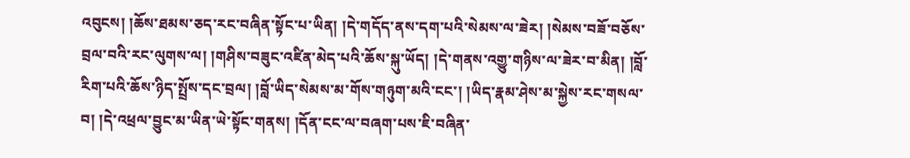འབུངས། །ཆོས་ཐམས་ཅད་རང་བཞིན་སྟོང་པ་ཡིན། །དེ་གདོད་ནས་དག་པའི་སེམས་ལ་ཟེར། །སེམས་བཟོ་བཅོས་བྲལ་བའི་རང་ལུགས་ལ། །གཤིས་བཟུང་འཛིན་མེད་པའི་ཆོས་སྐུ་ཡོད། །དེ་གནས་འགྱུ་གཉིས་ལ་ཟེར་བ་མིན། །བློ་རིག་པའི་ཆོས་ཉིད་སྤྲོས་དང་བྲལ། །བློ་ཡིད་སེམས་མ་གོས་གཉུག་མའི་ངང་། །ཡིད་རྣམ་ཤེས་མ་སྐྱེས་རང་གསལ་བ། །དེ་འཕྲལ་བྱུང་མ་ཡིན་ཡེ་སྟོང་གནས། །དོན་ངང་ལ་བཞག་པས་ཇི་བཞིན་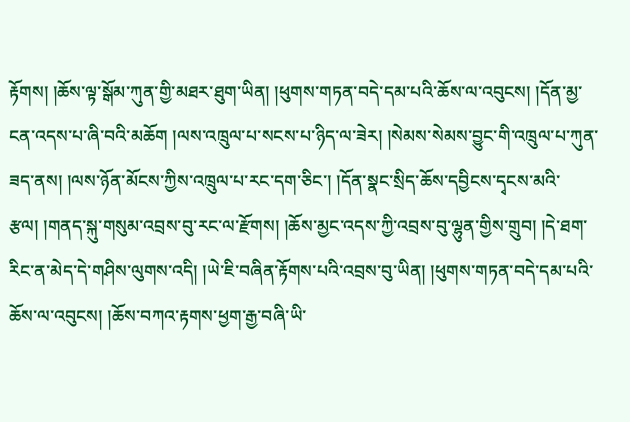རྟོགས། །ཆོས་ལྟ་སྒོམ་ཀུན་གྱི་མཐར་ཐུག་ཡིན། །ཕུགས་གཏན་བདེ་དམ་པའི་ཆོས་ལ་འབུངས། །དོན་མྱ་ངན་འདས་པ་ཞི་བའི་མཆོག །ལས་འཁྲུལ་པ་སངས་པ་ཉིད་ལ་ཟེར། །སེམས་སེམས་བྱུང་གི་འཁྲུལ་པ་ཀུན་ཟད་ནས། །ལས་ཉོན་མོངས་ཀྱིས་འཁྲུལ་པ་རང་དག་ཅིང་། །དོན་སྣང་སྲིད་ཆོས་དབྱིངས་དྭངས་མའི་རྩལ། །གནད་སྐུ་གསུམ་འབྲས་བུ་རང་ལ་རྫོགས། །ཆོས་མྱང་འདས་ཀྱི་འབྲས་བུ་ལྷུན་གྱིས་གྲུབ། །དེ་ཐག་རིང་ན་མེད་དེ་གཤིས་ལུགས་འདི། །ཡེ་ཇི་བཞིན་རྟོགས་པའི་འབྲས་བུ་ཡིན། །ཕུགས་གཏན་བདེ་དམ་པའི་ཆོས་ལ་འབུངས། །ཆོས་བཀའ་རྟགས་ཕྱག་རྒྱ་བཞི་ཡི་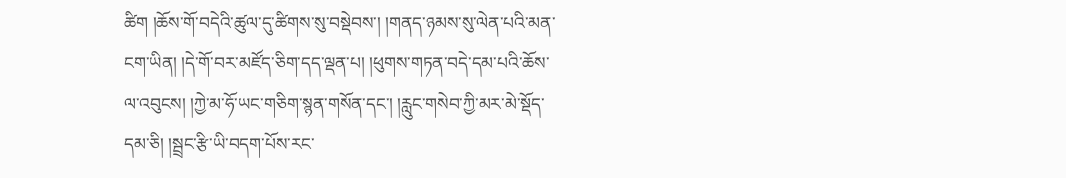ཚིག །ཆོས་གོ་བདེའི་ཚུལ་དུ་ཚིགས་སུ་བསྡེབས་། །གནད་ཉམས་སུ་ལེན་པའི་མན་ངག་ཡིན། །དེ་གོ་བར་མཛོད་ཅིག་དད་ལྡན་པ། །ཕུགས་གཏན་བདེ་དམ་པའི་ཆོས་ལ་འབུངས། །ཀྱེ་མ་ཧོ་ཡང་གཅིག་སྙན་གསོན་དང་། །རླུང་གསེབ་ཀྱི་མར་མེ་སྡོད་དམ་ཅི། །སྦྲང་རྩི་ཡི་བདག་པོས་རང་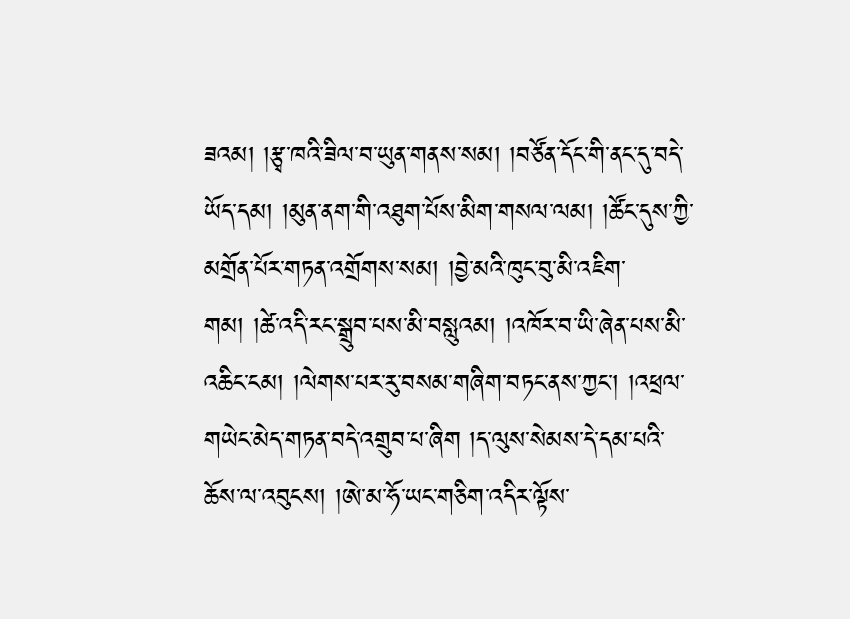ཟའམ། །རྩྭ་ཁའི་ཟིལ་བ་ཡུན་གནས་སམ། །བཙོན་དོང་གི་ནང་དུ་བདེ་ཡོད་དམ། །མུན་ནག་གི་འཐུག་པོས་མིག་གསལ་ལམ། །ཚོང་དུས་ཀྱི་མགྲོན་པོར་གཏན་འགྲོགས་སམ། །བྱེ་མའི་ཁུང་བུ་མི་འཇིག་གམ། །ཚེ་འདི་རང་སྒྲུབ་པས་མི་བསླུའམ། །འཁོར་བ་ཡི་ཞེན་པས་མི་འཆིང་ངམ། །ལེགས་པར་རུ་བསམ་གཞིག་བཏང་ནས་ཀྱང་། །འཕྲལ་གཡེང་མེད་གཏན་བདེ་འགྲུབ་པ་ཞིག །ད་ལུས་སེམས་དེ་དམ་པའི་ཆོས་ལ་འབུངས། །ཨེ་མ་ཧོ་ཡང་གཅིག་འདིར་ལྟོས་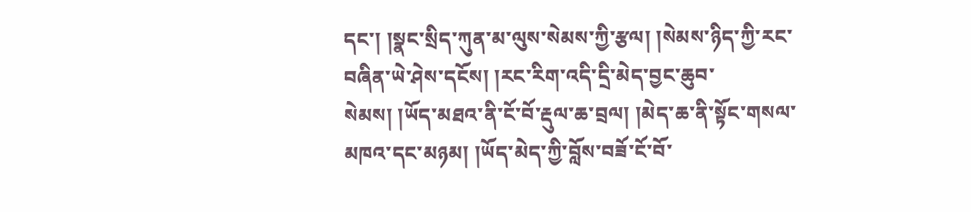དང་། །སྣང་སྲིད་ཀུན་མ་ལུས་སེམས་ཀྱི་རྩལ། །སེམས་ཉིད་ཀྱི་རང་བཞིན་ཡེ་ཤེས་དངོས། །རང་རིག་འདི་དྲི་མེད་བྱང་ཆུབ་སེམས། །ཡོད་མཐའ་ནི་ངོ་བོ་རྡུལ་ཆ་བྲལ། །མེད་ཆ་ནི་སྟོང་གསལ་མཁའ་དང་མཉམ། །ཡོད་མེད་ཀྱི་བློས་བཟོ་ངོ་བོ་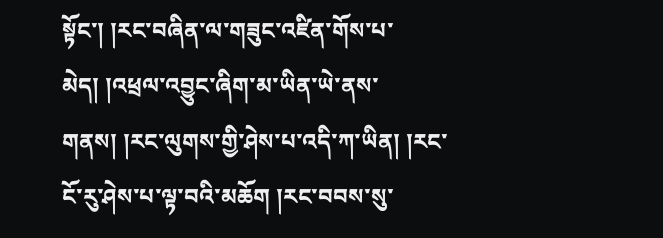སྟོང་། །རང་བཞིན་ལ་གཟུང་འཛིན་གོས་པ་མེད། །འཕྲལ་འབྱུང་ཞིག་མ་ཡིན་ཡེ་ནས་གནས། །རང་ལུགས་གྱི་ཤེས་པ་འདི་ཀ་ཡིན། །རང་ངོ་རུ་ཤེས་པ་ལྟ་བའི་མཆོག །རང་བབས་སུ་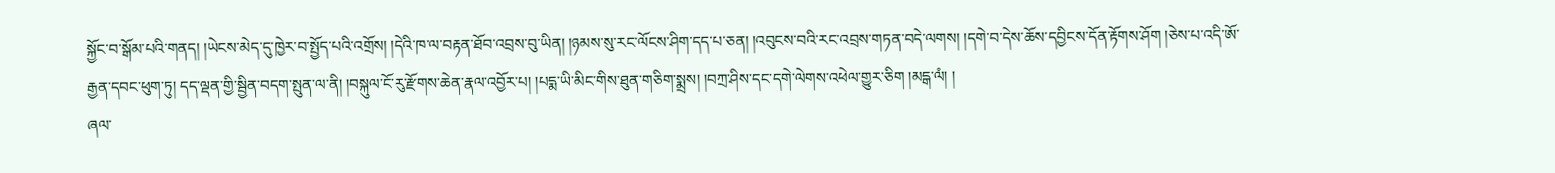སྐྱོང་བ་སྒོམ་པའི་གནད། །ཡེངས་མེད་དུ་ཁྱེར་བ་སྤྱོད་པའི་འགྲོས། །དེའི་ཁ་ལ་བརྟན་ཐོབ་འབྲས་བུ་ཡིན། །ཉམས་སུ་རང་ལོངས་ཤིག་དད་པ་ཅན། །འབུངས་བའི་རང་འབྲས་གཏན་བདེ་ལགས། །དགེ་བ་དེས་ཆོས་དབྱིངས་དོན་རྟོགས་ཤོག །ཅེས་པ་འདི་ཨོ་རྒྱན་དབང་ཕུག་ཏུ། དད་ལྡན་གྱི་སྦྱིན་བདག་སྤུན་ལ་ནི། །བསྐུལ་ངོ་རུ་རྫོགས་ཆེན་རྣལ་འབྱོར་པ། །པདྨ་ཡི་མིང་གིས་ཐུན་གཅིག་སྨྲས། །བཀྲ་ཤིས་དང་དགེ་ལེགས་འཕེལ་གྱུར་ཅིག །མདྒ་ལཾ། །
ཞལ་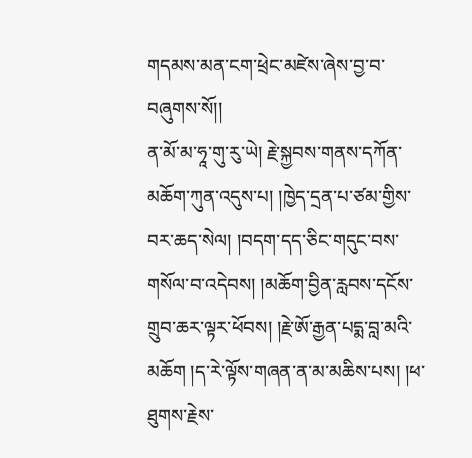གདམས་མན་ངག་ཕྲེང་མཛེས་ཞེས་བྱ་བ་བཞུགས་སོ།།
ན་མོ་མ་ཧཱ་གུ་རུ་ཡེ། རྗེ་སྐྱབས་གནས་དཀོན་མཆོག་ཀུན་འདུས་པ། །ཁྱེད་དྲན་པ་ཙམ་གྱིས་བར་ཆད་སེལ། །བདག་དད་ཅིང་གདུང་བས་གསོལ་བ་འདེབས། །མཆོག་བྱིན་རླབས་དངོས་གྲུབ་ཆར་ལྟར་ཕོབས། །རྗེ་ཨོ་རྒྱན་པདྨ་བླ་མའི་མཆོག །ད་རེ་ལྟོས་གཞན་ན་མ་མཆིས་པས། །ཕ་ཐུགས་རྗེས་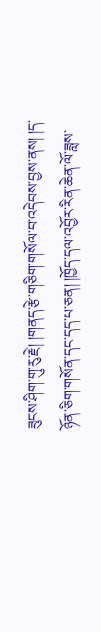ཟུངས་ཤིག་གུ་རུ་རྗེ། །གནད་རྩེ་གཅིག་གསོལ་བ་འདེབས་བྱས་ནས། །ད་ཉོན་ཅིག་གསོན་དང་དད་པ་ཅན། །ཁྱོད་དལ་འབྱོར་རིན་ཆེན་ལོ་ཟླས་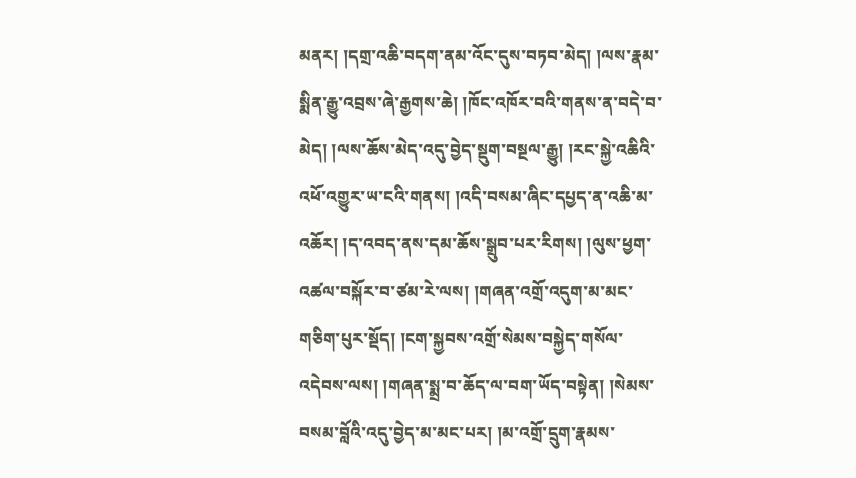མནར། །དགྲ་འཆི་བདག་ནམ་འོང་དུས་བཏབ་མེད། །ལས་རྣམ་སྨིན་རྒྱུ་འབྲས་ཞེ་རྒྱགས་ཆེ། །ཁོང་འཁོར་བའི་གནས་ན་བདེ་བ་མེད། །ལས་ཆོས་མེད་འདུ་བྱེད་སྡུག་བསྔལ་རྒྱུ། །རང་སྐྱེ་འཆིའི་འཕོ་འགྱུར་ཡ་ངའི་གནས། །འདི་བསམ་ཞིང་དཔྱད་ན་འཆི་མ་འཆོར། །ད་འབད་ནས་དམ་ཆོས་སྒྲུབ་པར་རིགས། །ལུས་ཕྱག་འཚལ་བསྐོར་བ་ཙམ་རེ་ལས། །གཞན་འགྲོ་འདུག་མ་མང་གཅིག་པུར་སྡོད། །ངག་སྐྱབས་འགྲོ་སེམས་བསྐྱེད་གསོལ་འདེབས་ལས། །གཞན་སྨྲ་བ་ཆོད་ལ་བག་ཡོད་བསྟེན། །སེམས་བསམ་བློའི་འདུ་བྱེད་མ་མང་པར། །མ་འགྲོ་དྲུག་རྣམས་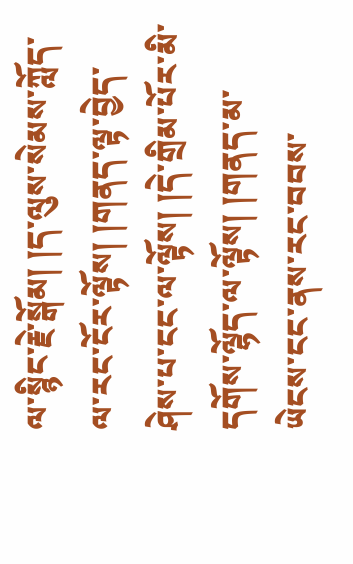ལ་སྙིང་རྗེ་སྒོམ། །ད་ལུས་སེམས་ཀློད་ལ་རང་ངོར་ལྟོས། །གནད་ལྟ་བྱེད་ཤེས་པ་ངང་ལ་ལྟོས། །དེ་གྲིམ་པོར་མི་དགོས་ལྷོད་ལ་ལྟོས། །གནད་མ་ཡེངས་ངང་ནས་རང་བབས་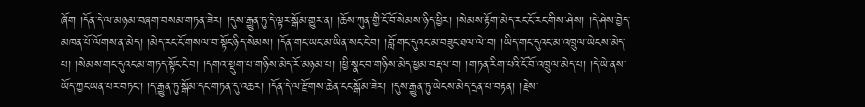ཞོག །དོན་དེ་ལ་མཉམ་བཞག་བསམ་གཏན་ཟེར། །དུས་རྒྱུན་ཏུ་དེ་ལྟར་སྒོམ་གྱུར་ན། །ཆོས་ཀུན་གྱི་ངོ་བོ་སེམས་ཉིད་ཕྱིར། །སེམས་རྟོག་མེད་རང་ངོ་རང་གིས་ཤེས། །དེ་ཤེས་བྱེད་མཁན་པོ་ལོགས་ན་མེད། །མེད་རང་ངོ་གསལ་བ་སྟོང་ཉིད་སེམས། །དོན་གང་ཡང་མ་ཡིན་སང་ངེ་བ། །བློ་གང་དུའང་མ་བཟུང་ཐལ་ལེ་བ། །ཡིད་གང་དུའང་མ་འཁྲུལ་ཡེངས་མེད་པ། །སེམས་གང་དུའང་མ་གཏད་སྟོང་ངེ་བ། །དགའ་སྡུག་པ་གཉིས་མེད་རོ་མཉམ་པ། །ཕྱི་སྣང་བ་གཉིས་མེད་ཕྱམ་བརྡལ་བ། །གཏན་རིག་པའི་ངོ་བོ་འཁྲུལ་མེད་པ། །དེ་ཡེ་ནས་ཡོད་ཀྱང་ཡན་པར་བཏང་། །ད་རྒྱུན་ཏུ་སྒོམ་དང་གཏན་དུ་འཆར། །དོན་དེ་ལ་རྫོགས་ཆེན་ངང་སྒོམ་ཟེར། །དུས་རྒྱུན་ཏུ་ཡེངས་མེད་དྲན་པ་བརྟན། །རྗེས་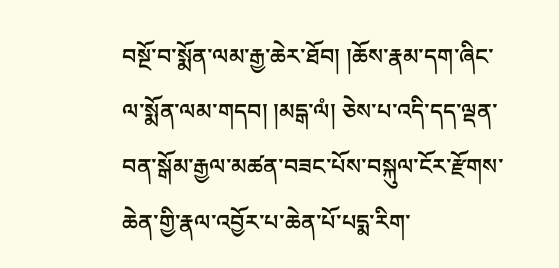བསྔོ་བ་སྨོན་ལམ་རྒྱ་ཆེར་ཐོབ། །ཆོས་རྣམ་དག་ཞིང་ལ་སྨོན་ལམ་གདབ། །མདྒ་ལཾ། ཅེས་པ་འདི་དད་ལྡན་བན་སྒོམ་རྒྱལ་མཚན་བཟང་པོས་བསྐུལ་ངོར་རྫོགས་ཆེན་གྱི་རྣལ་འབྱོར་པ་ཆེན་པོ་པདྨ་རིག་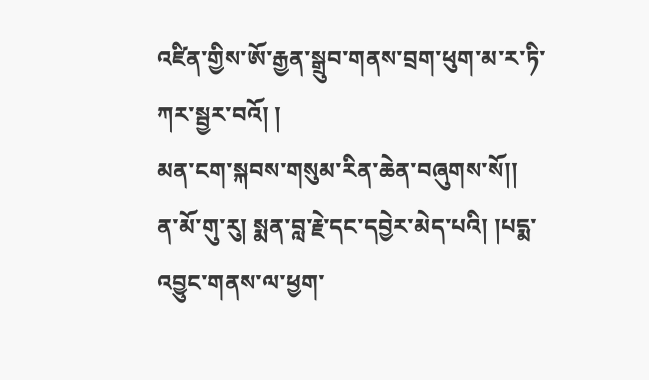འཛིན་གྱིས་ཨོ་རྒྱན་སྒྲུབ་གནས་བྲག་ཕུག་མ་ར་ཏི་ཀར་སྦྱར་བའོ། །
མན་ངག་སྐབས་གསུམ་རིན་ཆེན་བཞུགས་སོ།།
ན་མོ་གུ་རུ། སྨན་བླ་རྗེ་དང་དབྱེར་མེད་པའི། །པདྨ་འབྱུང་གནས་ལ་ཕྱག་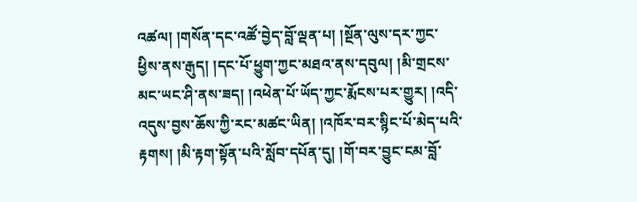འཚལ། །གསོན་དང་འཚོ་བྱེད་བློ་ལྡན་པ། །སྔོན་ལུས་དར་ཀྱང་ཕྱིས་ནས་རྒུད། །དང་པོ་ཕྱུག་ཀྱང་མཐའ་ནས་དབུལ། །མི་གྲངས་མང་ཡང་ཤི་ནས་ཟད། །འཕེན་པོ་ཡོད་ཀྱང་རྨོངས་པར་གྱུར། །འདི་འདུས་བྱས་ཆོས་ཀྱི་རང་མཚང་ཡིན། །འཁོར་བར་སྙིང་པོ་མེད་པའི་རྟགས། །མི་རྟག་སྟོན་པའི་སློབ་དཔོན་དུ། །གོ་བར་བྱུང་ངམ་བློ་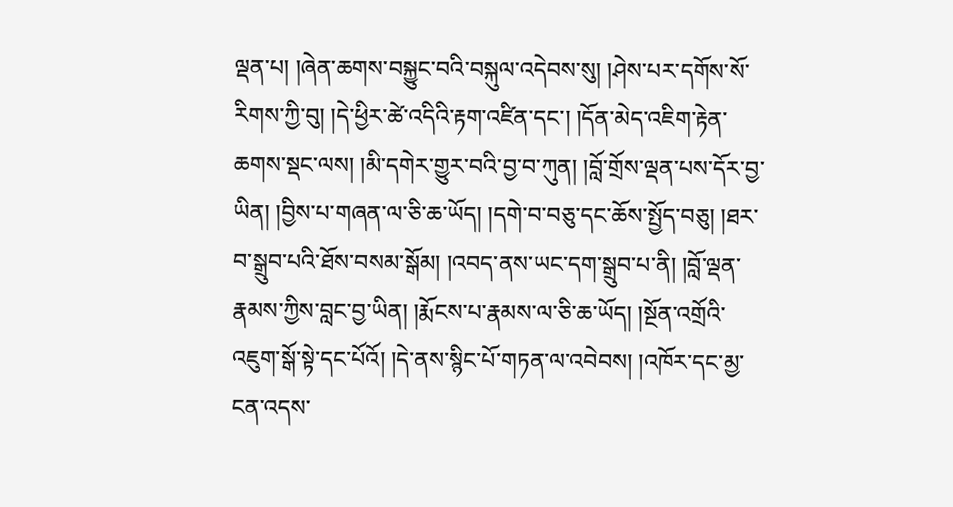ལྡན་པ། །ཞེན་ཆགས་བསྐྱུང་བའི་བསྐུལ་འདེབས་སུ། །ཤེས་པར་དགོས་སོ་རིགས་ཀྱི་བུ། །དེ་ཕྱིར་ཚེ་འདིའི་རྟག་འཛིན་དང་། །དོན་མེད་འཇིག་རྟེན་ཆགས་སྡང་ལས། །མི་དགེར་གྱུར་བའི་བྱ་བ་ཀུན། །བློ་གྲོས་ལྡན་པས་དོར་བྱ་ཡིན། །བྱིས་པ་གཞན་ལ་ཅི་ཆ་ཡོད། །དགེ་བ་བཅུ་དང་ཆོས་སྤྱོད་བཅུ། །ཐར་བ་སྒྲུབ་པའི་ཐོས་བསམ་སྒོམ། །འབད་ནས་ཡང་དག་སྒྲུབ་པ་ནི། །བློ་ལྡན་རྣམས་ཀྱིས་བླང་བྱ་ཡིན། །རྨོངས་པ་རྣམས་ལ་ཅི་ཆ་ཡོད། །སྔོན་འགྲོའི་འཇུག་སྒོ་སྟེ་དང་པོའོ། །དེ་ནས་སྙིང་པོ་གཏན་ལ་འབེབས། །འཁོར་དང་མྱ་ངན་འདས་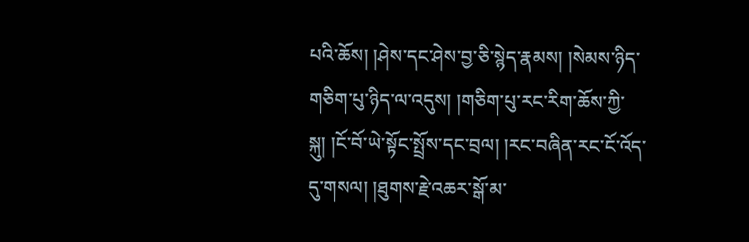པའི་ཆོས། །ཤེས་དང་ཤེས་བྱ་ཅི་སྙེད་རྣམས། །སེམས་ཉིད་གཅིག་པུ་ཉིད་ལ་འདུས། །གཅིག་པུ་རང་རིག་ཆོས་ཀྱི་སྐུ། །ངོ་བོ་ཡེ་སྟོང་སྤྲོས་དང་བྲལ། །རང་བཞིན་རང་ངོ་འོད་དུ་གསལ། །ཐུགས་རྗེ་འཆར་སྒོ་མ་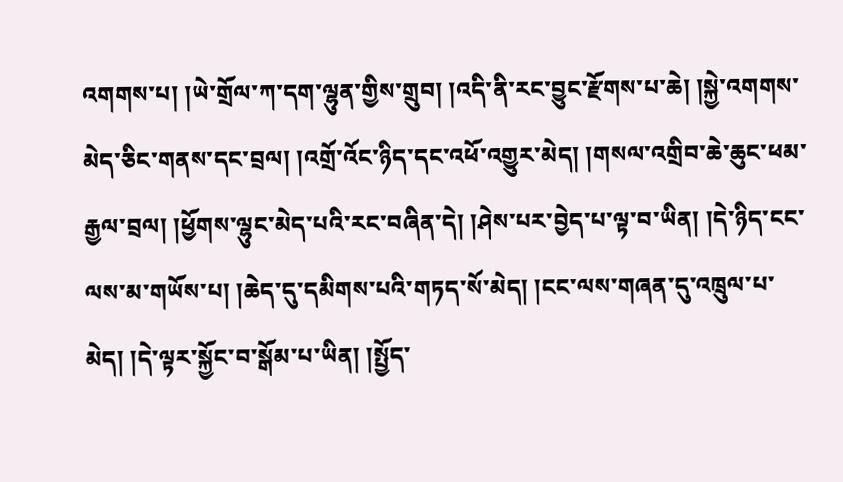འགགས་པ། །ཡེ་གྲོལ་ཀ་དག་ལྷུན་གྱིས་གྲུབ། །འདི་ནི་རང་བྱུང་རྫོགས་པ་ཆེ། །སྐྱེ་འགགས་མེད་ཅིང་གནས་དང་བྲལ། །འགྲོ་འོང་ཉིད་དང་འཕོ་འགྱུར་མེད། །གསལ་འགྲིབ་ཆེ་ཆུང་ཕམ་རྒྱལ་བྲལ། །ཕྱོགས་ལྷུང་མེད་པའི་རང་བཞིན་དེ། །ཤེས་པར་བྱེད་པ་ལྟ་བ་ཡིན། །དེ་ཉིད་ངང་ལས་མ་གཡོས་པ། །ཆེད་དུ་དམིགས་པའི་གཏད་སོ་མེད། །ངང་ལས་གཞན་དུ་འཁྲུལ་པ་མེད། །དེ་ལྟར་སྐྱོང་བ་སྒོམ་པ་ཡིན། །སྤྱོད་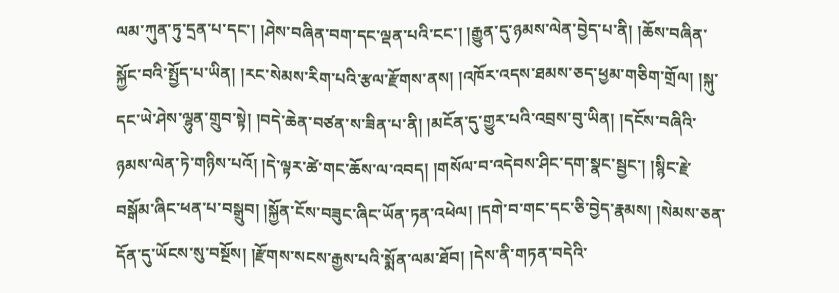ལམ་ཀུན་ཏུ་དྲན་པ་དང་། །ཤེས་བཞིན་བག་དང་ལྡན་པའི་ངང་། །རྒྱུན་དུ་ཉམས་ལེན་བྱེད་པ་ནི། །ཆོས་བཞིན་སྐྱོང་བའི་སྤྱོད་པ་ཡིན། །རང་སེམས་རིག་པའི་རྩལ་རྫོགས་ནས། །འཁོར་འདས་ཐམས་ཅད་ཕྱམ་གཅིག་གྲོལ། །སྐུ་དང་ཡེ་ཤེས་ལྷུན་གྲུབ་སྟེ། །བདེ་ཆེན་བཙན་ས་ཟིན་པ་ནི། །མངོན་དུ་གྱུར་པའི་འབྲས་བུ་ཡིན། །དངོས་བཞིའི་ཉམས་ལེན་ཏེ་གཉིས་པའོ། །དེ་ལྟར་ཚེ་གང་ཆོས་ལ་འབད། །གསོལ་བ་འདེབས་ཤིང་དག་སྣང་སྦྱང་། །སྙིང་རྗེ་བསྒོམ་ཞིང་ཕན་པ་བསྒྲུབ། །སྐྱོན་ངོས་བཟུང་ཞིང་ཡོན་ཏན་འཕེལ། །དགེ་བ་གང་དང་ཅི་བྱེད་རྣམས། །སེམས་ཅན་དོན་དུ་ཡོངས་སུ་བསྔོས། །རྫོགས་སངས་རྒྱས་པའི་སྨོན་ལམ་ཐོབ། །དེས་ནི་གཏན་བདེའི་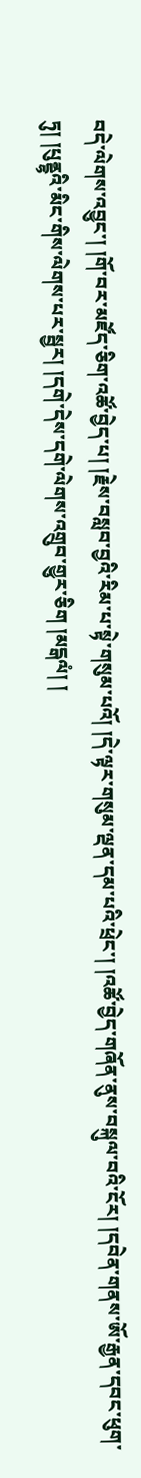བདེ་ལེགས་འབྱུང་། །གོ་བར་མཛོད་ཅིག་འཚོ་བྱེད་པ། །རྗེས་བསླབ་བྱའི་རིམ་པ་སྟེ་གསུམ་པའོ། །དེ་ལྟར་གསུམ་ལྡན་དམ་པའི་ཕྲེང་། །འཚོ་བྱེད་གཞོན་ནུས་བསྐུལ་བའི་ངོར། །དབེན་གནས་ཨོ་རྒྱན་དབང་ཕུག་ཏུ། །པུནྡྷའི་མིང་གིས་ལེགས་པར་སྦྱར། །དགེ་དེས་དགེ་ལེགས་འགྲུབ་གྱུར་ཅིག །མདྒལཾ། །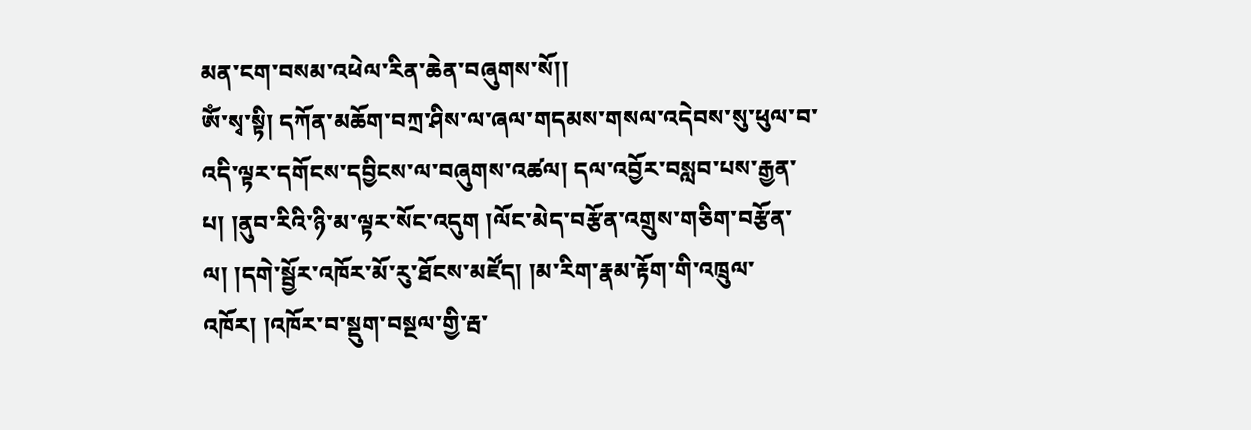མན་ངག་བསམ་འཕེལ་རིན་ཆེན་བཞུགས་སོ།།
ཨོཾ་སྭ་སྟི། དཀོན་མཆོག་བཀྲ་ཤིས་ལ་ཞལ་གདམས་གསལ་འདེབས་སུ་ཕུལ་བ་འདི་ལྟར་དགོངས་དབྱིངས་ལ་བཞུགས་འཚལ། དལ་འབྱོར་བསླབ་པས་རྒྱན་པ། །ནུབ་རིའི་ཉི་མ་ལྟར་སོང་འདུག །ལོང་མེད་བརྩོན་འགྲུས་གཅིག་བརྩོན་ལ། །དགེ་སྦྱོར་འཁོར་མོ་རུ་ཐོངས་མཛོད། །མ་རིག་རྣམ་རྟོག་གི་འཁྲུལ་འཁོར། །འཁོར་བ་སྡུག་བསྔལ་གྱི་རྦ་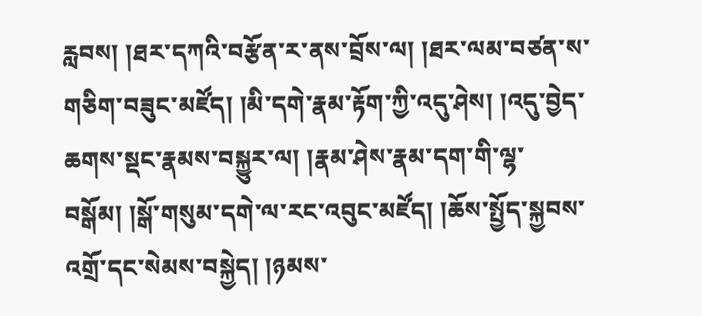རླབས། །ཐར་དཀའི་བརྩོན་ར་ནས་བྲོས་ལ། །ཐར་ལམ་བཙན་ས་གཅིག་བཟུང་མཛོད། །མི་དགེ་རྣམ་རྟོག་ཀྱི་འདུ་ཤེས། །འདུ་བྱེད་ཆགས་སྡང་རྣམས་བསྐྱུར་ལ། །རྣམ་ཤེས་རྣམ་དག་གི་ལྷ་བསྒོམ། །སྒོ་གསུམ་དགེ་ལ་རང་འབུང་མཛོད། །ཆོས་སྤྱོད་སྐྱབས་འགྲོ་དང་སེམས་བསྐྱེད། །ཉམས་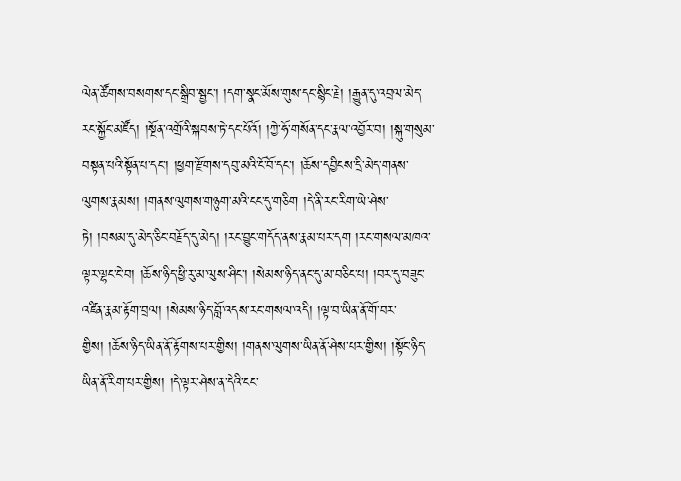ལེན་ཚོགས་བསགས་དང་སྒྲིབ་སྦྱང་། །དག་སྣང་མོས་གུས་དང་སྙིང་རྗེ། །རྒྱུན་དུ་འབྲལ་མེད་རང་སྐྱོང་མཛོད། །སྔོན་འགྲོའི་སྐབས་ཏེ་དང་པོའོ། །ཀྱེ་ཧོ་གསོན་དང་རྣལ་འབྱོར་བ། །སྐུ་གསུམ་བསྟན་པའི་སྟོན་པ་དང་། །ཕྱག་རྫོགས་དབུ་མའི་ངོ་བོ་དང་། །ཆོས་དབྱིངས་དྲི་མེད་གནས་ལུགས་རྣམས། །གནས་ལུགས་གཉུག་མའི་ངང་དུ་གཅིག །དེ་ནི་རང་རིག་ཡེ་ཤེས་ཏེ། །བསམ་དུ་མེད་ཅིང་བརྗོད་དུ་མེད། །རང་བྱུང་གདོད་ནས་རྣམ་པར་དག །རང་གསལ་མཁའ་ལྟར་ལྷང་ངེ་བ། །ཆོས་ཉིད་ཕྱི་རུ་མ་ལུས་ཤིང་། །སེམས་ཉིད་ནང་དུ་མ་བཅིང་པ། །བར་དུ་བཟུང་འཛིན་རྣམ་རྟོག་བྲལ། །སེམས་ཉིད་བློ་འདས་རང་གསལ་འདི། །ལྟ་བ་ཡིན་ནོ་གོ་བར་གྱིས། །ཆོས་ཉིད་ཡིན་ནོ་རྟོགས་པར་གྱིས། །གནས་ལུགས་ཡིན་ནོ་ཤེས་པར་གྱིས། །སྟོང་ཉིད་ཡིན་ནོ་རིག་པར་གྱིས། །དེ་ལྟར་ཤེས་ན་དེའི་ངང་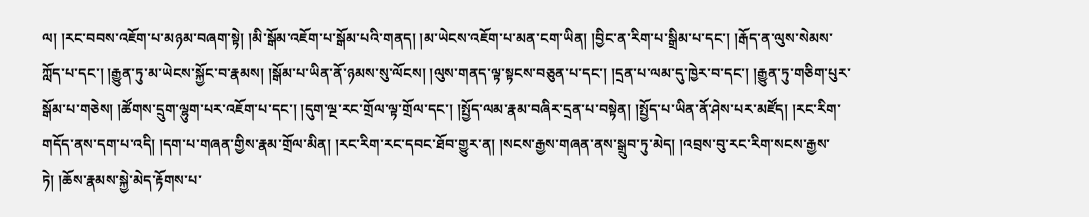ལ། །རང་བབས་འཇོག་པ་མཉམ་བཞག་སྟེ། །མི་སྒོམ་འཇོག་པ་སྒོམ་པའི་གནད། །མ་ཡེངས་འཇོག་པ་མན་ངག་ཡིན། །བྱིང་ན་རིག་པ་སྒྲིམ་པ་དང་། །རྒོད་ན་ལུས་སེམས་ཀློད་པ་དང་། །རྒྱུན་ཏུ་མ་ཡེངས་སྐྱོང་བ་རྣམས། །སྒོམ་པ་ཡིན་ནོ་ཉམས་སུ་ལོངས། །ལུས་གནད་ལྟ་སྟངས་བཅུན་པ་དང་། །དྲན་པ་ལམ་དུ་ཁྱེར་བ་དང་། །རྒྱུན་ཏུ་གཅིག་པུར་སྒོམ་པ་གཅེས། །ཚོགས་དྲུག་ལྷུག་པར་འཇོག་པ་དང་། །དུག་ལྔ་རང་གྲོལ་ལྟ་གྲོལ་དང་། །སྤྱོད་ལམ་རྣམ་བཞིར་དྲན་པ་བསྟེན། །སྤྱོད་པ་ཡིན་ནོ་ཤེས་པར་མཛོད། །རང་རིག་གདོད་ནས་དག་པ་འདི། །དག་པ་གཞན་གྱིས་རྣམ་གྲོལ་མིན། །རང་རིག་རང་དབང་ཐོབ་གྱུར་ན། །སངས་རྒྱས་གཞན་ནས་སྒྲུབ་ཏུ་མེད། །འབྲས་བུ་རང་རིག་སངས་རྒྱས་ཏེ། །ཆོས་རྣམས་སྐྱེ་མེད་རྟོགས་པ་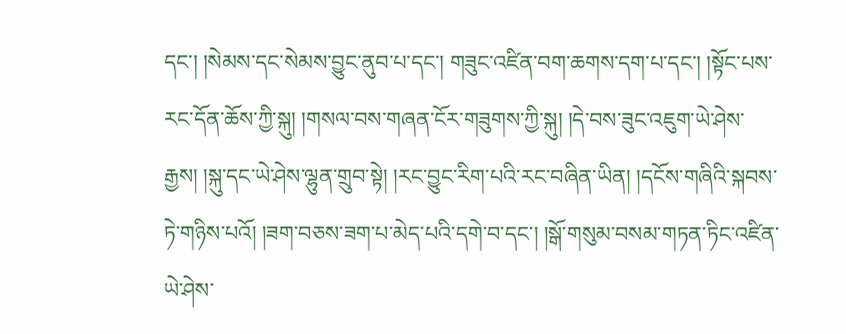དང་། །སེམས་དང་སེམས་བྱུང་ནུབ་པ་དང་། གཟུང་འཛིན་བག་ཆགས་དག་པ་དང་། །སྟོང་པས་རང་དོན་ཆོས་ཀྱི་སྐུ། །གསལ་བས་གཞན་ངོར་གཟུགས་ཀྱི་སྐུ། །དེ་བས་ཟུང་འཇུག་ཡེ་ཤེས་རྒྱས། །སྐུ་དང་ཡེ་ཤེས་ལྷུན་གྲུབ་སྟེ། །རང་བྱུང་རིག་པའི་རང་བཞིན་ཡིན། །དངོས་གཞིའི་སྐབས་ཏེ་གཉིས་པའོ། །ཟག་བཅས་ཟག་པ་མེད་པའི་དགེ་བ་དང་། །སྒོ་གསུམ་བསམ་གཏན་ཏིང་འཛིན་ཡེ་ཤེས་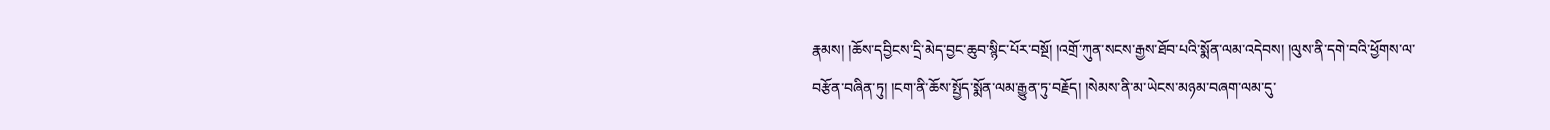རྣམས། །ཆོས་དབྱིངས་དྲི་མེད་བྱང་ཆུབ་སྙིང་པོར་བསྔོ། །འགྲོ་ཀུན་སངས་རྒྱས་ཐོབ་པའི་སྨོན་ལམ་འདེབས། །ལུས་ནི་དགེ་བའི་ཕྱོགས་ལ་བརྩོན་བཞིན་ཏུ། །ངག་ནི་ཆོས་སྤྱོད་སྨོན་ལམ་རྒྱུན་ཏུ་བརྗོད། །སེམས་ནི་མ་ཡེངས་མཉམ་བཞག་ལམ་དུ་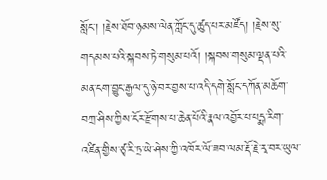སློང་། །རྗེས་ཐོབ་ཉམས་ལེན་ཀློང་དུ་ཚུད་པར་མཛོད། །རྗེས་སུ་གདམས་པའི་སྐབས་ཏེ་གསུམ་པའོ། །སྐབས་གསུམ་ལྡན་པའི་མན་ངག་བྱུང་རྒྱལ་དུ་ཉེ་བར་བྱས་པ་འདི་དགེ་སློང་དཀོན་མཆོག་བཀྲ་ཤིས་ཀྱིས་ངོར་རྫོགས་པ་ཆེན་པོའི་རྣལ་འབྱོར་པ་པདྨ་རིག་འཛིན་གྱིས་ཙྭ་རི་ཏྲ་ཡེ་ཤེས་ཀྱི་འཁོར་ལོ་ཟབ་ལམ་རྡོ་རྗེ་རྭ་བར་ཡུལ་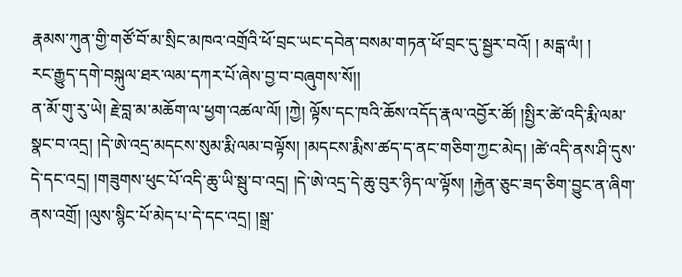རྣམས་ཀུན་གྱི་གཙོ་བོ་མ་སྲིང་མཁའ་འགྲོའི་ཕོ་བྲང་ཡང་དབེན་བསམ་གཏན་ཕོ་བྲང་དུ་སྦྱར་བའོ། ། མདྒ་ལཾ། །
རང་རྒྱུད་དགེ་བསྐུལ་ཐར་ལམ་དཀར་པོ་ཞེས་བྱ་བ་བཞུགས་སོ།།
ན་མོ་གུ་རུ་ཡེ། རྗེ་བླ་མ་མཆོག་ལ་ཕྱག་འཚལ་ལོ། །ཀྱེ། ལྟོས་དང་ཁའི་ཆོས་འདོད་རྣལ་འབྱོར་ཚོ། །སྤྱིར་ཚེ་འདི་རྨི་ལམ་སྣང་བ་འདྲ། །དེ་ཨེ་འདྲ་མདངས་སུམ་རྨི་ལམ་བལྟོས། །མདངས་རྨིས་ཚད་ད་ནང་གཅིག་ཀྱང་མེད། །ཚེ་འདི་ནས་ཤི་དུས་དེ་དང་འདྲ། །གཟུགས་ཕུང་པོ་འདི་ཆུ་ཡི་སྦུ་བ་འདྲ། །དེ་ཨེ་འདྲ་དེ་ཆུ་བུར་ཉིད་ལ་ལྟོས། །རྐྱེན་ཅུང་ཟད་ཅིག་བྱུང་ན་ཞིག་ནས་འགྲོ། །ལུས་སྙིང་པོ་མེད་པ་དེ་དང་འདྲ། །སྒྲ་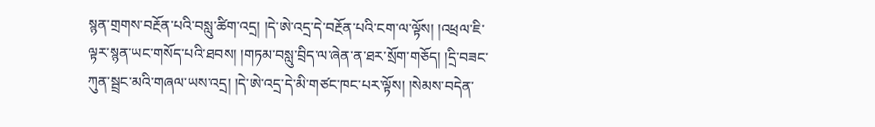སྙན་གྲགས་བརྔོན་པའི་བསླུ་ཚིག་འདྲ། །དེ་ཨེ་འདྲ་དེ་བརྔོན་པའི་ངག་ལ་ལྟོས། །འཕྲལ་ཇི་ལྟར་སྙན་ཡང་གསོད་པའི་ཐབས། །གཏམ་བསླུ་བྲིད་ལ་ཞེན་ན་ཐར་སྲོག་གཅོད། །དྲི་བཟང་ཀུན་སྦྲང་མའི་གཞལ་ཡས་འདྲ། །དེ་ཨེ་འདྲ་དེ་མི་གཙང་ཁང་པར་ལྟོས། །སེམས་བདེན་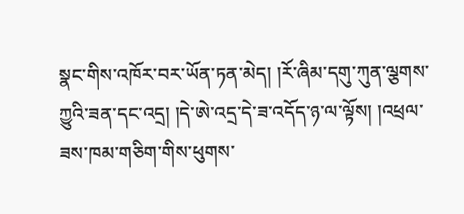སྣང་གིས་འཁོར་བར་ཡོན་ཏན་མེད། །རོ་ཞིམ་དགུ་ཀུན་ལྕགས་ཀྱུའི་ཟན་དང་འདྲ། །དེ་ཨེ་འདྲ་དེ་ཟ་འདོད་ཉ་ལ་ལྟོས། །འཕྲལ་ཟས་ཁམ་གཅིག་གིས་ཕུགས་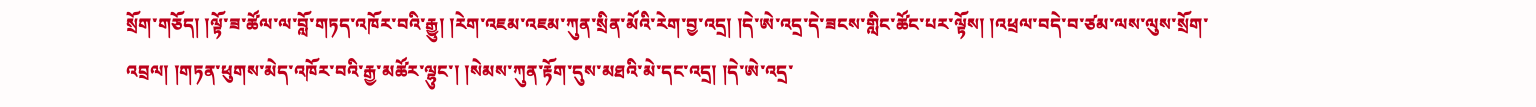སྲོག་གཅོད། །ལྟོ་ཟ་ཚོལ་ལ་བློ་གཏད་འཁོར་བའི་རྒྱུ། །རེག་འཇམ་འཇམ་ཀུན་སྲིན་མོའི་རེག་བྱ་འདྲ། །དེ་ཨེ་འདྲ་དེ་ཟངས་གླིང་ཚོང་པར་ལྟོས། །འཕྲལ་བདེ་བ་ཙམ་ལས་ལུས་སྲོག་འབྲལ། །གཏན་ཕུགས་མེད་འཁོར་བའི་རྒྱ་མཚོར་ལྷུང་། །སེམས་ཀུན་རྟོག་དུས་མཐའི་མེ་དང་འདྲ། །དེ་ཨེ་འདྲ་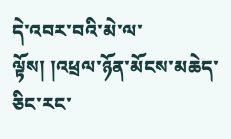དེ་འབར་བའི་མེ་ལ་ལྟོས། །འཕྲལ་ཉོན་མོངས་མཆེད་ཅིང་རང་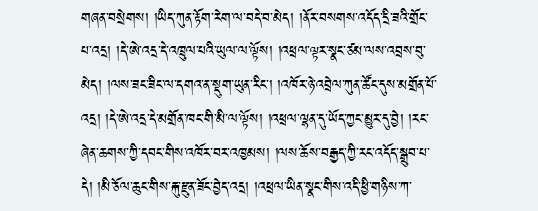གཞན་བསྲེགས། །ཡིད་ཀུན་རྟོག་རེག་ལ་བདེ་བ་མེད། །ནོར་བསགས་འདོད་དྲི་ཟའི་གྲོང་པ་འདྲ། །དེ་ཨེ་འདྲ་དེ་འཁྲུལ་པའི་ཡུལ་ལ་ལྟོས། །འཕྲལ་ལྟར་སྣང་ཙམ་ལས་འབྲས་བུ་མེད། །ལས་ཟང་ཟིང་ལ་དགའ་ན་སྡུག་ཡུན་རིང་། །འཁོར་ཉེ་འབྲེལ་ཀུན་ཚོང་དུས་མགྲོན་པོ་འདྲ། །དེ་ཨེ་འདྲ་དེ་མགྲོན་ཁང་གི་མི་ལ་ལྟོས། །འཕྲལ་ལྷན་དུ་ཡོད་ཀྱང་མྱུར་དུ་བྱེ། །རང་ཞེན་ཆགས་ཀྱི་དབང་གིས་འཁོར་བར་འཁྱམས། །ལས་ཆོས་བརྒྱད་ཀྱི་རང་འདོད་སྒྲུབ་པ་དེ། །མི་ཅོལ་ཆུང་གིས་རྐུ་རྫུན་ཟོང་བྱེད་འདྲ། །འཕྲལ་ཡིན་སྣང་གིས་འདི་ཕྱི་གཉིས་ཀ་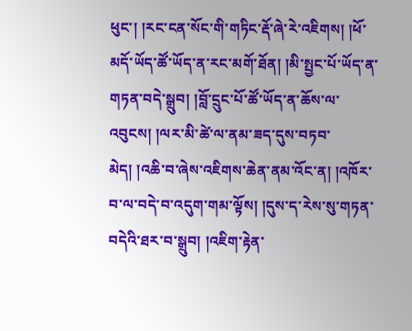ཕུང་། །རང་ངན་སོང་གི་གཏིང་རྡོ་ཞེ་རེ་འཇིགས། །ཕོ་མདོ་ཡོད་ཚོ་ཡོད་ན་རང་མགོ་ཐོན། །མི་སྤྱང་པོ་ཡོད་ན་གཏན་བདེ་སྒྲུབ། །བློ་དྲུང་པོ་ཚོ་ཡོད་ན་ཆོས་ལ་འབུངས། །ལར་མི་ཚེ་ལ་ནམ་ཟད་དུས་བཏབ་མེད། །འཆི་བ་ཞེས་འཇིགས་ཆེན་ནམ་འོང་ན། །འཁོར་བ་ལ་བདེ་བ་འདུག་གམ་ལྟོས། །དུས་ད་རེས་སུ་གཏན་བདེའི་ཐར་བ་སྒྲུབ། །འཇིག་རྟེན་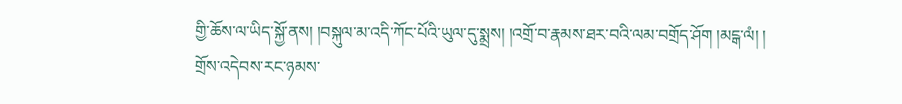གྱི་ཆོས་ལ་ཡིད་སྐྱོ་ནས། །བསྐུལ་མ་འདི་ཀོང་པོའི་ཡུལ་དུ་སྨྲས། །འགྲོ་བ་རྣམས་ཐར་བའི་ལམ་བགྲོད་ཤོག །མངྒ་ལཾ། །
གྲོས་འདེབས་རང་ཉམས་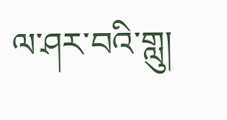ལ་ཤར་བའི་གླུ།